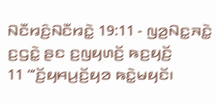ꤡꤢꤪꤙꤢꤨ꤬ꤡꤢꤪꤙꤢꤧ꤭ 19:11 - ꤜꤤ꤬ꤡꤢ꤭ꤏꤢꤧ꤭ ꤢ꤬ꤞꤢꤧ꤭ ꤔꤢ ꤢ꤬ꤜꤟꤛꤢꤩ꤬ ꤒꤢ꤬ꤟꤢꤩ꤬
11 “‘ꤢꤩ꤬ꤟꤌꤣ꤬ꤢꤩ꤬ꤟꤤ ꤒꤢꤧ꤭ꤗꤟꤢꤩ꤯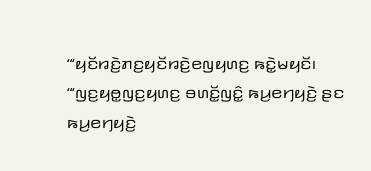“‘ꤟꤢꤩꤙꤢꤧ꤬ꤊꤢ꤬ꤟꤢꤩꤙꤢꤧ꤬ꤕꤜꤟꤛꤢ꤬ ꤒꤢꤧ꤭ꤗꤟꤢꤩ꤯ “‘ꤜꤢ꤬ꤟꤥ꤭ꤜꤢ꤬ꤟꤛꤢ꤬ ꤋꤛꤢꤩ꤭ꤜꤢꤨ꤭ ꤒꤣ꤬ꤕꤚꤟꤢꤧ꤬ ꤔꤢ ꤒꤣ꤬ꤕꤚꤟꤢꤧ꤬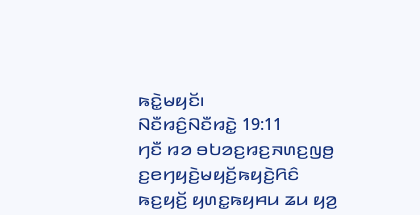ꤒꤢꤧ꤭ꤗꤟꤢꤩ꤯
ꤡꤢꤪꤙꤢꤨ꤬ꤡꤢꤪꤙꤢꤧ꤭ 19:11
ꤚꤢꤪ ꤙꤤ ꤋꤝꤤꤢ꤬ꤙꤢ꤬ꤏꤛꤢ꤬ꤜꤥ꤬ ꤢ꤬ꤕꤚꤟꤢꤧ꤬ꤗꤟꤢꤩ꤬ꤒꤟꤢꤧ꤬ꤖꤢꤨ ꤒꤢ꤬ꤟꤢꤩ꤬ ꤟꤛꤢ꤭ꤒꤟꤌꤣ ꤘꤣ ꤟꤤ꤬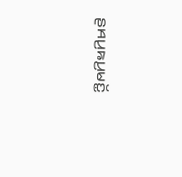ꤔꤌꤣ꤬ꤒꤣ꤬ꤗꤢꤩ꤭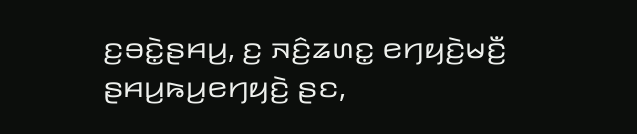ꤢ꤬ꤋꤢꤧ꤭ꤔꤌꤣ꤬, ꤢ꤬ ꤏꤢꤨ꤬ꤘꤛꤢ꤭ ꤕꤚꤟꤢꤧ꤬ꤗꤢꤪ꤬ ꤔꤌꤣ꤬ꤒꤣ꤬ꤕꤚꤟꤢꤧ꤬ ꤔꤢ,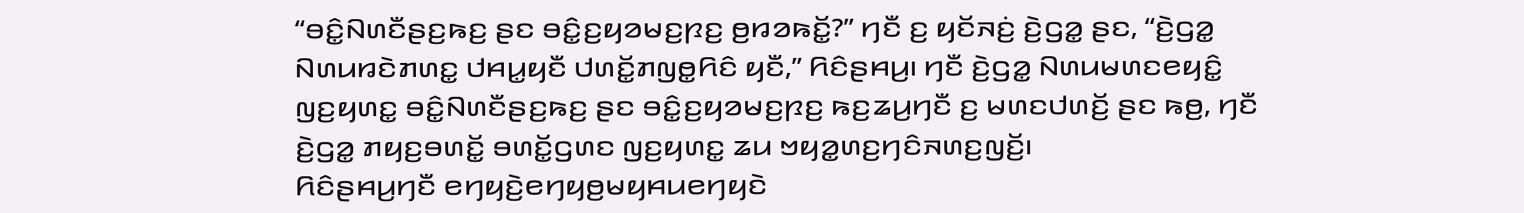“ꤋꤢꤨ꤭ꤡꤛꤢꤪꤔꤢ꤬ꤒꤢ꤬ ꤔꤢ ꤋꤢꤨ꤭ꤢ꤬ꤟꤤꤗꤢ꤬ꤐꤢ꤬ ꤥ꤬ꤙꤤꤒꤢꤩ꤭?” ꤚꤢꤪ ꤢ꤬ ꤟꤢꤩꤏꤢꤦ꤬ ꤢꤧ꤬ꤞꤤ꤭ ꤔꤢ, “ꤢꤧ꤬ꤞꤤ꤭ ꤡꤛꤣꤙꤢꤧꤊꤛꤢ꤭ ꤓꤌꤣ꤭ꤟꤢꤪ ꤓꤛꤢꤩ꤭ꤊꤜꤥ꤭ꤖꤢꤨ ꤟꤢꤪ,” ꤖꤢꤨꤔꤌꤣ꤬꤯ ꤚꤢꤪ ꤢꤧ꤬ꤞꤤ꤭ ꤡꤛꤣꤗꤛꤢꤕꤟꤢꤨ꤭ ꤜꤢ꤬ꤟꤛꤢ꤭ ꤋꤢꤨ꤭ꤡꤛꤢꤪꤔꤢ꤬ꤒꤢ꤬ ꤔꤢ ꤋꤢꤨ꤭ꤢ꤬ꤟꤤꤗꤢ꤬ꤐꤢ꤬ ꤒꤢ꤬ꤘꤣ꤬ꤚꤢꤪ ꤢ꤬ ꤗꤛꤢꤓꤛꤢꤩ꤬ ꤔꤢ ꤒꤥ꤬, ꤚꤢꤪ ꤢꤧ꤬ꤞꤤ꤭ ꤊꤟꤢ꤬ꤋꤛꤢꤩ꤭ ꤋꤛꤢꤩ꤭ꤞꤛꤢ ꤜꤢ꤬ꤟꤛꤢ꤭ ꤘꤣ ꤠꤟꤤ꤭ꤛꤢ꤬ꤚꤢꤨꤏꤛꤢ꤬ꤜꤢꤩ꤬꤯
ꤖꤢꤨꤔꤌꤣ꤬ꤚꤢꤪ ꤕꤚꤟꤢꤧ꤬ꤕꤚꤟꤥ꤬ꤗꤟꤌꤣꤕꤚꤟꤢꤧ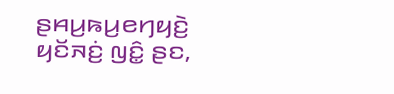ꤔꤌꤣ꤬ꤒꤣ꤬ꤕꤚꤟꤢꤧ꤬ ꤟꤢꤩꤏꤢꤦ꤬ ꤜꤢꤨ꤭ ꤔꤢ,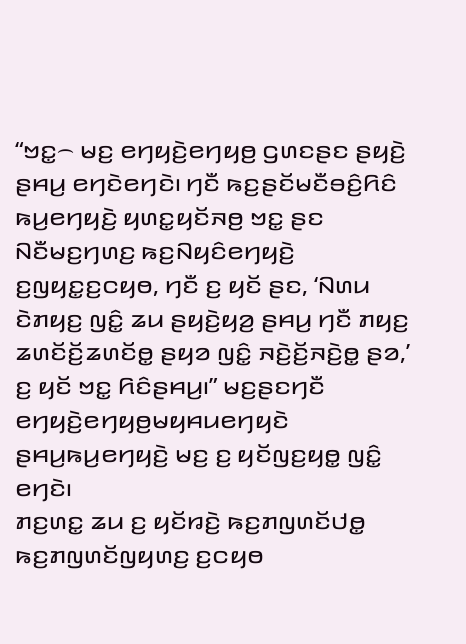“ꤠꤢ꤭꤮ ꤗꤢ꤬ ꤕꤚꤟꤢꤧ꤬ꤕꤚꤟꤥ꤬ ꤞꤛꤢꤔꤢ ꤔꤟꤢꤧ꤬ ꤔꤌꤣ꤬ ꤕꤚꤢꤧꤕꤚꤢꤧ꤯ ꤚꤢꤪ ꤒꤢ꤬ꤔꤢꤩꤗꤢꤪꤋꤢꤨ꤬ꤖꤢꤨ ꤒꤣ꤬ꤕꤚꤟꤢꤧ꤬ ꤟꤛꤢ꤭ꤟꤢꤩꤏꤥ꤬ ꤠꤢ꤭ ꤔꤢ ꤡꤢꤪꤗꤢ꤬ꤚꤛꤢ꤬ ꤒꤢ꤬ꤡꤟꤢꤨꤕꤚꤟꤢꤧ꤬ ꤢ꤬ꤜꤟꤢ꤭ꤢ꤬ꤍꤟꤥ, ꤚꤢꤪ ꤢ꤬ ꤟꤢꤩ ꤔꤢ, ‘ꤡꤛꤣ ꤢꤧꤊꤟꤢ꤬ ꤜꤢꤨ꤭ ꤘꤣ ꤔꤟꤢꤧ꤬ꤟꤤ꤬ ꤔꤌꤣ꤬ ꤚꤢꤪ ꤊꤟꤢ꤬ ꤘꤛꤢꤩꤢꤩ꤬ꤘꤛꤢꤩꤥ꤭ ꤔꤟꤤ ꤜꤢꤨ꤭ ꤏꤢꤧ꤬ꤢꤩ꤬ꤏꤢꤧ꤬ꤥ꤭ ꤔꤤ,’ ꤢ꤬ ꤟꤢꤩ ꤠꤢ꤭ ꤖꤢꤨꤔꤌꤣ꤬꤯” ꤗꤢ꤬ꤔꤢꤚꤢꤪ ꤕꤚꤟꤢꤧ꤬ꤕꤚꤟꤥ꤬ꤗꤟꤌꤣꤕꤚꤟꤢꤧ ꤔꤌꤣ꤬ꤒꤣ꤬ꤕꤚꤟꤢꤧ꤬ ꤗꤢ꤬ ꤢ꤬ ꤟꤢꤩꤜꤢ꤬ꤟꤥ꤭ ꤜꤢꤨ꤭ ꤕꤚꤢꤧ꤯
ꤊꤢ꤬ꤛꤢ꤭ ꤘꤣ ꤢ꤬ ꤟꤢꤩꤙꤢꤧ꤬ ꤒꤢ꤬ꤊꤜꤛꤢꤩꤓꤥ꤭ ꤒꤢ꤬ꤊꤜꤛꤢꤩꤜꤟꤛꤢ꤬ ꤢ꤬ꤍꤟꤥ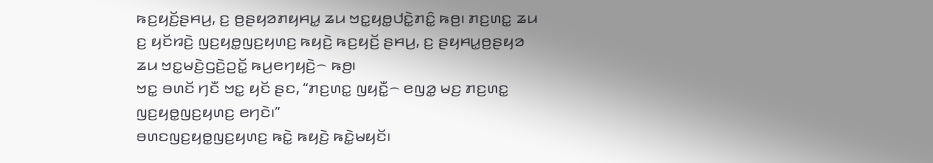ꤒꤢ꤬ꤟꤢꤩ꤬ꤔꤌꤣ꤬, ꤢ꤬ ꤥ꤬ꤔꤟꤤꤊꤟꤌꤣ꤭ ꤘꤣ ꤠꤢ꤭ꤟꤥ꤭ꤓꤢꤧ꤭ꤊꤢꤨ꤭ ꤒꤥ꤬꤯ ꤊꤢ꤬ꤛꤢ꤭ ꤘꤣ ꤢ꤬ ꤟꤢꤩꤙꤢꤧ꤬ ꤜꤢ꤬ꤟꤥ꤭ꤜꤢ꤬ꤟꤛꤢ꤬ ꤒꤟꤢꤧ꤬ ꤒꤢ꤬ꤟꤢꤩ꤬ ꤔꤌꤣ꤬, ꤢ꤬ ꤔꤟꤌꤣ꤭ꤥ꤬ꤔꤟꤤ ꤘꤣ ꤠꤢ꤭ꤗꤢꤧ꤬ꤞꤢꤧ꤬ꤑꤢꤩ꤭ ꤒꤣ꤬ꤕꤚꤟꤢꤧ꤬꤮ ꤒꤥ꤬꤯
ꤠꤢ꤭ ꤋꤛꤢꤩ ꤚꤢꤪ ꤠꤢ꤭ ꤟꤢꤩ ꤔꤢ, “ꤊꤢ꤬ꤛꤢ꤭ ꤜꤟꤢꤪ꤭꤮ ꤕꤜꤤ꤭ ꤗꤢ꤬ ꤊꤢ꤬ꤛꤢ꤭ ꤜꤢ꤬ꤟꤥ꤭ꤜꤢ꤬ꤟꤛꤢ꤬ ꤕꤚꤢꤧ꤯”
ꤋꤛꤢꤜꤢ꤬ꤟꤥ꤭ꤜꤢ꤬ꤟꤛꤢ꤬ ꤒꤢꤧ꤭ ꤒꤟꤢꤧ꤬ ꤒꤢꤧ꤭ꤗꤟꤢꤩ꤯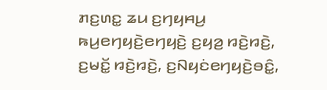ꤊꤢ꤬ꤛꤢ꤭ ꤘꤣ ꤢ꤬ꤚꤟꤌꤣ꤬ ꤒꤣ꤬ꤕꤚꤟꤢꤧ꤬ꤕꤚꤟꤢꤧ꤬ ꤢ꤬ꤟꤤ꤬ ꤙꤢꤧ꤬ꤙꤢꤧ꤬, ꤢ꤬ꤗꤢꤩ꤭ ꤙꤢꤧ꤬ꤙꤢꤧ꤬, ꤢ꤬ꤡꤟꤢꤦꤕꤚꤟꤢꤧ꤬ꤋꤢꤨ꤭,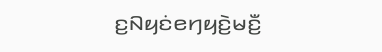ꤢ꤬ꤡꤟꤢꤦꤕꤚꤟꤢꤧ꤬ꤗꤢꤪ꤬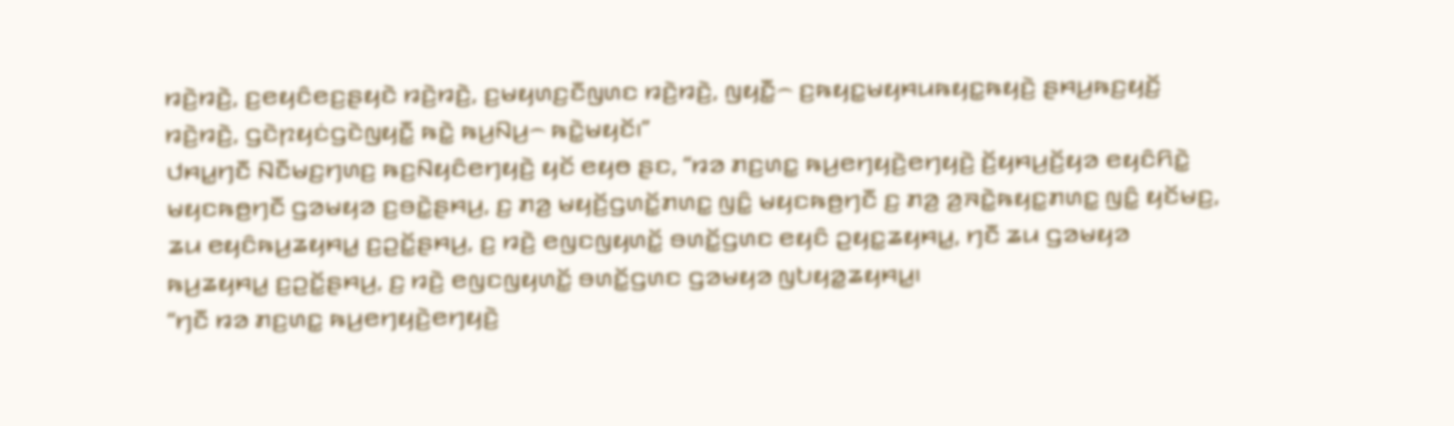ꤙꤢꤧ꤬ꤙꤢꤧ꤬, ꤢ꤬ꤕꤟꤢꤨꤕꤢ꤬ꤔꤟꤢꤧ ꤙꤢꤧ꤬ꤙꤢꤧ꤬, ꤢ꤬ꤗꤟꤛꤢ꤬ꤢꤪꤜꤛꤢ ꤙꤢꤧ꤬ꤙꤢꤧ꤬, ꤜꤟꤢꤪ꤭꤮ ꤢ꤬ꤒꤟꤢ꤭ꤗꤟꤌꤣꤒꤟꤢ꤭ꤒꤟꤢꤧ꤬ ꤔꤌꤣ꤬ꤒꤢ꤬ꤟꤢꤩ꤬ ꤙꤢꤧ꤬ꤙꤢꤧ꤬, ꤞꤢꤧꤐꤟꤢꤦꤞꤢꤧꤜꤟꤢꤪ꤭ ꤒꤢꤧ꤭ ꤒꤣ꤬ꤡꤣ꤬꤮ ꤒꤢꤧ꤭ꤗꤟꤢꤩ꤯”
ꤓꤌꤣ꤭ꤚꤢꤪ ꤡꤢꤪꤗꤢ꤬ꤚꤛꤢ꤬ ꤒꤢ꤬ꤡꤟꤢꤨꤕꤚꤟꤢꤧ꤬ ꤟꤢꤩ ꤕꤟꤥ ꤔꤢ, “ꤙꤤ ꤊꤢ꤬ꤛꤢ꤭ ꤒꤣ꤬ꤕꤚꤟꤢꤧ꤬ꤕꤚꤟꤢꤧ꤬ ꤢꤩ꤬ꤟꤌꤣ꤬ꤢꤩ꤬ꤟꤤ ꤕꤟꤢꤨꤖꤢꤧ꤭ ꤗꤟꤢꤒꤥ꤬ꤚꤢꤪ ꤞꤤꤗꤟꤤ ꤢ꤬ꤋꤢꤧ꤭ꤔꤌꤣ꤬, ꤢ꤬ ꤊꤤ꤬ ꤗꤟꤢꤩ꤬ꤞꤛꤢꤩ꤭ꤊꤛꤢ꤭ ꤜꤢꤨ꤭ ꤗꤟꤢꤒꤥ꤬ꤚꤢꤪ ꤢ꤬ ꤊꤤ꤬ ꤤ꤬ꤏꤢꤧ꤭ꤒꤟꤢ꤭ꤊꤛꤢ꤭ ꤜꤢꤨ꤭ ꤟꤢꤩꤗꤢ꤬, ꤘꤣ ꤕꤟꤢꤨꤒꤣ꤬ꤘꤟꤌꤣ꤭ ꤢ꤬ꤑꤢꤩ꤭ꤔꤌꤣ꤬, ꤢ꤬ ꤙꤢꤧ꤬ ꤕꤜꤢꤜꤟꤛꤢꤩ꤭ ꤋꤛꤢꤩ꤭ꤞꤛꤢ ꤕꤟꤢꤨ ꤑꤟꤢ꤭ꤘꤟꤌꤣ꤭, ꤚꤢꤪ ꤘꤣ ꤞꤤꤗꤟꤤ ꤒꤣ꤬ꤘꤟꤌꤣ꤭ ꤢ꤬ꤑꤢꤩ꤭ꤔꤌꤣ꤬, ꤢ꤬ ꤙꤢꤧ꤬ ꤕꤜꤢꤜꤟꤛꤢꤩ꤭ ꤋꤛꤢꤩ꤭ꤞꤛꤢ ꤞꤤꤗꤟꤤ ꤜꤝꤟꤤ꤭ꤘꤟꤌꤣ꤭꤯
“ꤚꤢꤪ ꤙꤤ ꤊꤢ꤬ꤛꤢ꤭ ꤒꤣ꤬ꤕꤚꤟꤢꤧ꤬ꤕꤚꤟꤢꤧ꤬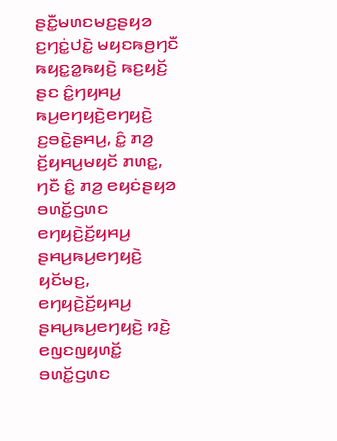ꤔꤢꤪ꤭ꤗꤛꤢꤗꤢ꤬ꤔꤟꤤ ꤢ꤬ꤚꤢꤦ꤭ꤓꤢꤧ꤭ ꤗꤟꤢꤒꤥ꤬ꤚꤢꤪ ꤒꤟꤢ꤭ꤤ꤭ꤒꤟꤢꤧ꤬ ꤒꤢ꤬ꤟꤢꤩ꤬ ꤔꤢ ꤢꤨ꤭ꤚꤟꤌꤣ꤬ ꤒꤣ꤬ꤕꤚꤟꤢꤧ꤬ꤕꤚꤟꤢꤧ꤬ ꤢ꤬ꤋꤢꤧ꤭ꤔꤌꤣ꤬, ꤢꤨ꤭ ꤊꤤ꤬ ꤢꤩ꤬ꤟꤌꤣ꤬ꤗꤟꤢꤩ ꤊꤛꤢ꤭, ꤚꤢꤪ ꤢꤨ꤭ ꤊꤤ꤬ ꤕꤟꤢꤦꤔꤟꤤ ꤋꤛꤢꤩ꤭ꤞꤛꤢ ꤕꤚꤟꤢꤧ꤬ꤢꤩ꤬ꤟꤌꤣ꤬ ꤔꤌꤣ꤬ꤒꤣ꤬ꤕꤚꤟꤢꤧ꤬ ꤟꤢꤩꤗꤢ꤬, ꤕꤚꤟꤢꤧ꤬ꤢꤩ꤬ꤟꤌꤣ꤬ ꤔꤌꤣ꤬ꤒꤣ꤬ꤕꤚꤟꤢꤧ꤬ ꤙꤢꤧ꤬ ꤕꤜꤢꤜꤟꤛꤢꤩ꤭ ꤋꤛꤢꤩ꤭ꤞꤛꤢ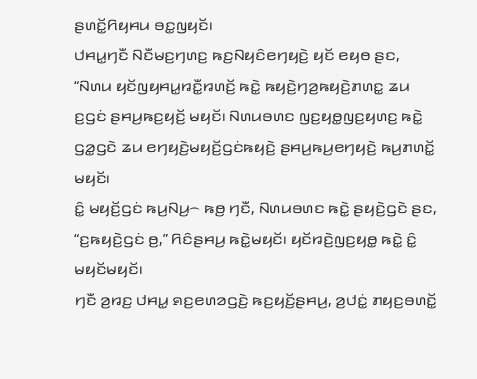ꤔꤛꤢꤩ꤭ꤖꤟꤌꤣ ꤋꤢ꤭ꤜꤟꤢꤩ꤯
ꤓꤌꤣ꤭ꤚꤢꤪ ꤡꤢꤪꤗꤢ꤬ꤚꤛꤢ꤬ ꤒꤢ꤬ꤡꤟꤢꤨꤕꤚꤟꤢꤧ꤬ ꤟꤢꤩ ꤕꤟꤥ ꤔꤢ, “ꤡꤛꤣ ꤟꤢꤩꤜꤟꤌꤣ꤭ꤙꤢꤪ꤭ꤙꤛꤢꤩ꤬ ꤒꤢꤧ꤭ ꤒꤟꤢꤧ꤬ꤚꤤ꤬ꤒꤟꤢꤧ꤬ꤊꤛꤢ꤭ ꤘꤣ ꤢ꤬ꤞꤢꤦ ꤔꤌꤣ꤬ꤒꤢ꤬ꤟꤢꤩ꤬ ꤗꤟꤢꤩ꤯ ꤡꤛꤣꤋꤛꤢ ꤜꤢ꤬ꤟꤥ꤭ꤜꤢ꤬ꤟꤛꤢ꤬ ꤒꤢꤧ꤭ ꤞꤤ꤭ꤞꤢꤧ ꤘꤣ ꤕꤚꤟꤢꤧ꤬ꤗꤟꤢꤩ꤬ꤞꤢꤦꤒꤟꤢꤧ꤬ ꤔꤌꤣ꤬ꤒꤣ꤬ꤕꤚꤟꤢꤧ꤬ ꤒꤣ꤬ꤊꤛꤢꤩ꤭ ꤗꤟꤢꤩ꤯
ꤢꤨ꤭ ꤗꤟꤢꤩ꤬ꤞꤢꤦ ꤒꤣ꤬ꤡꤣ꤬꤮ ꤒꤥ꤬ ꤚꤢꤪ, ꤡꤛꤣꤋꤛꤢ ꤒꤢꤧ꤭ ꤔꤟꤢꤧ꤬ꤞꤢꤧ ꤔꤢ, “ꤢ꤬ꤒꤟꤢꤧ꤬ꤞꤢꤦ ꤥ꤬,” ꤖꤢꤨꤔꤌꤣ꤬ ꤒꤢꤧ꤭ꤗꤟꤢꤩ꤯ ꤟꤢꤩꤙꤢꤧ꤬ꤜꤢ꤬ꤟꤥ꤭ ꤒꤢꤧ꤭ ꤢꤨ꤭ ꤗꤟꤢꤩꤗꤟꤢꤩ꤯
ꤚꤢꤪ ꤤ꤬ꤙꤢ꤬ ꤓꤌꤣ꤭ ꤎꤢ꤬ꤕꤛꤤꤞꤢꤧ꤬ ꤒꤢ꤬ꤟꤢꤩ꤬ꤔꤌꤣ꤬, ꤤ꤬ꤓꤢꤦ꤭ ꤊꤟꤢ꤬ꤋꤛꤢꤩ꤭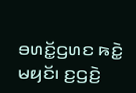ꤋꤛꤢꤩ꤭ꤞꤛꤢ ꤒꤢꤧ꤭ ꤗꤟꤢꤩ꤯ ꤢ꤬ꤞꤢꤧ꤬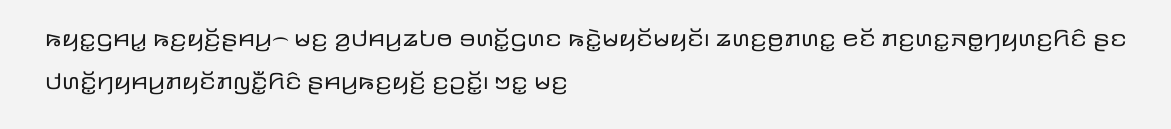ꤒꤟꤢ꤭ꤞꤌꤣ꤭ ꤒꤢ꤬ꤟꤢꤩ꤬ꤔꤌꤣ꤬꤮ ꤗꤢ꤬ ꤤ꤬ꤓꤌꤣ꤬ꤘꤝꤥ ꤋꤛꤢꤩ꤭ꤞꤛꤢ ꤒꤢꤧ꤭ꤗꤟꤢꤩꤗꤟꤢꤩ꤯ ꤘꤛꤢ꤬ꤥ꤬ꤊꤛꤢ꤭ ꤕꤢꤩ ꤊꤢ꤬ꤛꤢ꤭ꤏꤥ꤭ꤚꤟꤛꤢ꤬ꤖꤢꤨ ꤔꤢ ꤓꤛꤢꤩ꤭ꤚꤟꤌꤣ꤬ꤊꤟꤢꤩꤊꤜꤢꤪ꤭ꤖꤢꤨ ꤔꤌꤣ꤬ꤒꤢ꤬ꤟꤢꤩ꤬ ꤢ꤬ꤑꤢꤩ꤭꤯ ꤠꤢ꤭ ꤗꤢ꤬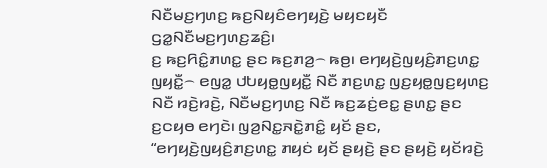ꤡꤢꤪꤗꤢ꤬ꤚꤛꤢ꤬ ꤒꤢ꤬ꤡꤟꤢꤨꤕꤚꤟꤢꤧ꤬ ꤗꤟꤢꤟꤢꤪ ꤞꤤ꤭ꤡꤢꤪꤗꤢ꤬ꤚꤛꤢ꤬ꤘꤢꤨ꤬꤯
ꤢ꤬ ꤒꤢ꤬ꤖꤢꤨ꤭ꤊꤛꤢ꤭ ꤔꤢ ꤒꤢ꤬ꤊꤤ꤬꤮ ꤒꤥ꤬꤯ ꤕꤚꤟꤢꤧ꤬ꤜꤟꤢꤨ꤬ꤊꤢ꤬ꤛꤢ꤭ ꤜꤟꤢꤪ꤭꤮ ꤕꤜꤤ꤭ ꤓꤝꤟꤥ꤭ꤜꤟꤢꤪ꤭ ꤡꤢꤪ ꤊꤢ꤬ꤛꤢ꤭ ꤜꤢ꤬ꤟꤥ꤭ꤜꤢ꤬ꤟꤛꤢ꤬ ꤡꤢꤪ ꤙꤢꤧ꤬ꤙꤢꤧ꤬, ꤡꤢꤪꤗꤢ꤬ꤚꤛꤢ꤬ ꤡꤢꤪ ꤒꤢ꤬ꤘꤢꤦ꤬ꤕꤢ꤭ ꤔꤛꤢ꤭ ꤔꤢ ꤢ꤬ꤍꤟꤥ ꤕꤚꤢꤧ꤯ ꤜꤤ꤬ꤡꤢ꤭ꤏꤢꤧ꤭ꤊꤢꤨ꤭ ꤟꤢꤩ ꤔꤢ, “ꤕꤚꤟꤢꤧ꤬ꤜꤟꤢꤨ꤬ꤊꤢ꤬ꤛꤢ꤭ ꤊꤟꤢꤦ ꤟꤢꤩ ꤔꤟꤢꤧ꤬ ꤔꤢ ꤔꤟꤢꤧ꤬ ꤟꤢꤩꤙꤢꤧ꤬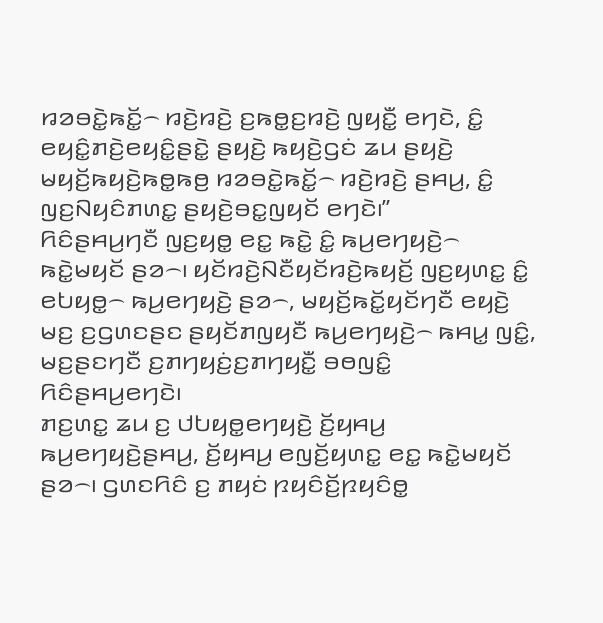ꤙꤤꤋꤢꤧ꤭ꤒꤢꤩ꤭꤮ ꤙꤢꤧ꤬ꤙꤢꤧ꤬ ꤢ꤬ꤒꤥ꤭ꤢ꤬ꤙꤢꤧ꤬ ꤜꤟꤢꤪ꤭ ꤕꤚꤢꤧ, ꤢꤨ꤭ ꤕꤟꤢꤨ꤭ꤊꤢꤧ꤬ꤕꤟꤢꤨ꤭ꤔꤢꤧ꤭ ꤔꤟꤢꤧ꤬ ꤒꤟꤢꤧ꤬ꤞꤢꤦ ꤘꤣ ꤔꤟꤢꤧ꤬ ꤗꤟꤢꤩ꤬ꤒꤟꤢꤧ꤬ꤒꤥ꤭ꤒꤥ꤬ ꤙꤤꤋꤢꤧ꤭ꤒꤢꤩ꤭꤮ ꤙꤢꤧ꤬ꤙꤢꤧ꤬ ꤔꤌꤣ꤬, ꤢꤨ꤭ ꤜꤢ꤬ꤡꤟꤢꤨꤊꤛꤢ꤭ ꤔꤟꤢꤧ꤬ꤋꤢ꤭ꤜꤟꤢꤩ ꤕꤚꤢꤧ꤯”
ꤖꤢꤨꤔꤌꤣ꤬ꤚꤢꤪ ꤜꤢ꤬ꤟꤥ꤭ ꤕꤢ꤭ ꤒꤢꤧ꤭ ꤢꤨ꤭ ꤒꤣ꤬ꤕꤚꤟꤢꤧ꤬꤮ ꤒꤢꤧ꤭ꤗꤟꤢꤩ ꤔꤤ꤮꤯ ꤟꤢꤩꤙꤢꤧ꤬ꤡꤢꤪꤟꤢꤩꤙꤢꤧ꤬ꤒꤟꤢꤩ꤬ ꤜꤢ꤬ꤟꤛꤢ꤭ ꤢꤨ꤭ ꤕꤝꤟꤥ꤭꤮ ꤒꤣ꤬ꤕꤚꤟꤢꤧ꤬ ꤔꤤ꤮, ꤗꤟꤢꤩ꤬ꤒꤢꤩ꤭ꤟꤢꤩꤚꤢꤪ ꤕꤟꤢꤧ꤬ ꤗꤢ꤬ ꤢ꤬ꤞꤛꤢꤔꤢ ꤔꤟꤢꤩꤊꤜꤟꤢꤪ ꤒꤣ꤬ꤕꤚꤟꤢꤧ꤬꤮ ꤒꤌꤣ꤭ ꤜꤢꤨ꤭, ꤗꤢ꤬ꤔꤢꤚꤢꤪ ꤢ꤬ꤊꤚꤟꤢꤦ꤬ꤢ꤬ꤊꤚꤟꤢꤪ꤭ ꤋꤥꤜꤢꤨ꤭ ꤖꤢꤨꤔꤌꤣ꤬ꤕꤚꤢꤧ꤯
ꤊꤢ꤬ꤛꤢ꤭ ꤘꤣ ꤢ꤬ ꤓꤝꤟꤥ꤭ꤕꤚꤟꤢꤧ꤬ ꤢꤩ꤬ꤟꤌꤣ꤬ ꤒꤣ꤬ꤕꤚꤟꤢꤧ꤬ꤔꤌꤣ꤬, ꤢꤩ꤬ꤟꤌꤣ꤬ ꤕꤜꤢꤩ꤬ꤟꤛꤢ꤭ ꤕꤢ꤭ ꤒꤢꤧ꤭ꤗꤟꤢꤩ ꤔꤤ꤮꤯ ꤞꤛꤢꤖꤢꤨ ꤢ꤬ ꤊꤟꤢꤦ ꤐꤟꤢꤨꤢꤩ꤬ꤐꤟꤢꤨꤥ꤭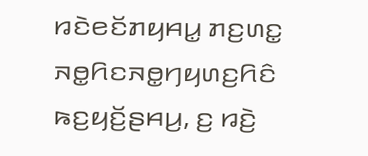ꤙꤢꤧꤕꤢꤩꤊꤟꤌꤣ꤭ ꤊꤢ꤬ꤛꤢ꤭ ꤏꤥ꤭ꤖꤢꤏꤥ꤭ꤚꤟꤛꤢ꤬ꤖꤢꤨ ꤒꤢ꤬ꤟꤢꤩ꤬ꤔꤌꤣ꤬, ꤢ꤬ ꤙꤢꤧ꤬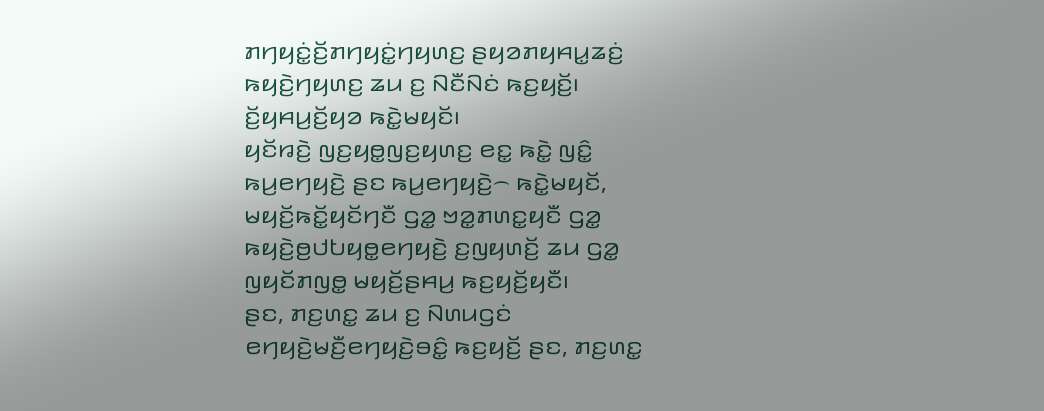ꤊꤚꤟꤢꤦ꤭ꤢꤩ꤬ꤊꤚꤟꤢꤦ꤭ꤚꤟꤛꤢ꤬ ꤔꤟꤤꤊꤟꤌꤣ꤭ꤘꤢꤦ꤬ ꤒꤟꤢꤧ꤬ꤚꤟꤛꤢ꤬ ꤘꤣ ꤢ꤬ ꤡꤢꤪꤡꤢꤦ ꤒꤢ꤬ꤟꤢꤩ꤬꤯
ꤢꤩ꤬ꤟꤌꤣ꤬ꤢꤩ꤬ꤟꤤ ꤒꤢꤧ꤭ꤗꤟꤢꤩ꤯
ꤟꤢꤩꤙꤢꤧ꤬ ꤜꤢ꤬ꤟꤥ꤭ꤜꤢ꤬ꤟꤛꤢ꤬ ꤕꤢ꤭ ꤒꤢꤧ꤭ ꤜꤢꤨ꤭ ꤒꤣ꤬ꤕꤚꤟꤢꤧ꤬ ꤔꤢ ꤒꤣ꤬ꤕꤚꤟꤢꤧ꤬꤮ ꤒꤢꤧ꤭ꤗꤟꤢꤩ, ꤗꤟꤢꤩ꤬ꤒꤢꤩ꤭ꤟꤢꤩꤚꤢꤪ ꤞꤤ꤭ ꤠꤤ꤭ꤊꤛꤢ꤭ꤟꤢꤪ ꤞꤤ꤭ ꤒꤟꤢꤧ꤬ꤥ꤬ꤓꤝꤟꤥ꤭ꤕꤚꤟꤢꤧ꤬ ꤢ꤬ꤜꤟꤛꤢꤩ꤬ ꤘꤣ ꤞꤤ꤭ ꤜꤟꤢꤩꤊꤜꤥ꤭ ꤗꤟꤢꤩ꤬ꤔꤌꤣ꤬ ꤒꤢ꤬ꤟꤢꤩ꤬ꤟꤢꤪ꤯
ꤔꤢ, ꤊꤢ꤬ꤛꤢ꤭ ꤘꤣ ꤢ꤬ ꤡꤛꤣꤞꤢꤦ ꤕꤚꤟꤢꤧ꤬ꤗꤢꤪ꤬ꤕꤚꤟꤢꤧ꤬ꤋꤢꤨ꤭ ꤒꤢ꤬ꤟꤢꤩ꤬ ꤔꤢ, ꤊꤢ꤬ꤛꤢ꤭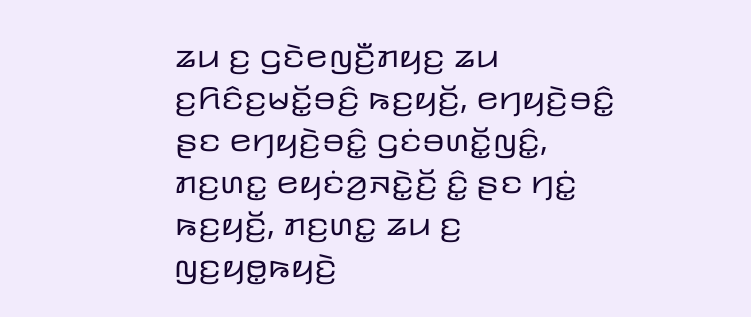ꤘꤣ ꤢ꤬ ꤞꤢꤧꤕꤜꤢꤪ꤬ꤊꤟꤢ꤬ ꤘꤣ ꤢ꤬ꤖꤢꤨꤢ꤬ꤗꤢꤩ꤭ꤋꤢꤨ꤬ ꤒꤢ꤬ꤟꤢꤩ꤬, ꤕꤚꤟꤢꤧ꤬ꤋꤢꤨ꤭ ꤔꤢ ꤕꤚꤟꤢꤧ꤬ꤋꤢꤨ꤭ ꤞꤢꤦꤋꤛꤢꤩ꤭ꤜꤢꤨ꤭, ꤊꤢ꤬ꤛꤢ꤭ ꤕꤟꤢꤦꤤ꤬ꤏꤢꤧ꤭ꤢꤩ꤬ ꤢꤨ꤭ ꤔꤢ ꤚꤢꤦ꤭ ꤒꤢ꤬ꤟꤢꤩ꤬, ꤊꤢ꤬ꤛꤢ꤭ ꤘꤣ ꤢ꤬ ꤜꤢ꤬ꤟꤥ꤭ꤒꤟꤢꤧ꤬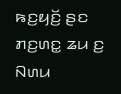ꤒꤢ꤬ꤟꤢꤩ꤬ ꤔꤢ ꤊꤢ꤬ꤛꤢ꤭ ꤘꤣ ꤢ꤬ ꤡꤛꤣ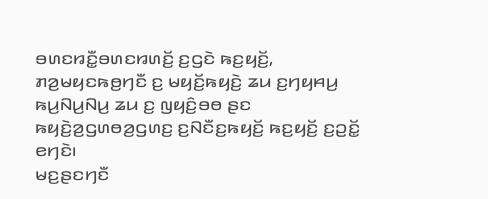ꤋꤛꤢꤙꤢꤪ꤭ꤋꤛꤢꤙꤛꤢꤩ꤬ ꤢ꤬ꤞꤢꤧ ꤒꤢ꤬ꤟꤢꤩ꤬, ꤊꤤ꤬ꤗꤟꤢꤒꤥ꤬ꤚꤢꤪ ꤢ꤬ ꤗꤟꤢꤩ꤬ꤒꤟꤢꤧ꤬ ꤘꤣ ꤢ꤬ꤚꤟꤌꤣ꤬ ꤒꤣ꤬ꤡꤣ꤬ꤡꤣ꤬ ꤘꤣ ꤢ꤬ ꤜꤟꤢꤨ꤬ꤋꤥ ꤔꤢ ꤒꤟꤢꤧ꤬ꤤ꤬ꤞꤛꤥꤤ꤬ꤞꤛꤢ꤬ ꤢ꤬ꤡꤢꤪꤢ꤬ꤒꤟꤢꤩ꤬ ꤒꤢ꤬ꤟꤢꤩ꤬ ꤢ꤬ꤑꤢꤩ꤭ ꤕꤚꤢꤧ꤯
ꤗꤢ꤬ꤔꤢꤚꤢꤪ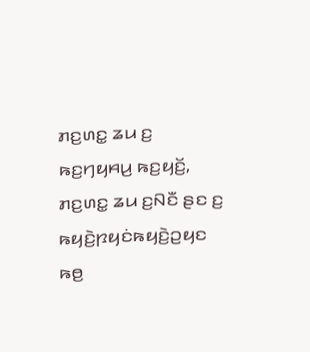ꤊꤢ꤬ꤛꤢ꤭ ꤘꤣ ꤢ꤬ ꤒꤢ꤬ꤚꤟꤌꤣ꤬ ꤒꤢ꤬ꤟꤢꤩ꤬, ꤊꤢ꤬ꤛꤢ꤭ ꤘꤣ ꤢ꤬ꤡꤢꤪ ꤔꤢ ꤢ꤬ ꤒꤟꤢꤧ꤬ꤐꤟꤢꤦꤒꤟꤢꤧ꤬ꤑꤟꤢ ꤒꤥ꤬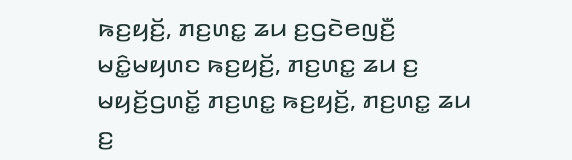ꤒꤢ꤬ꤟꤢꤩ꤬, ꤊꤢ꤬ꤛꤢ꤭ ꤘꤣ ꤢ꤬ꤞꤢꤧꤕꤜꤢꤪ꤬ ꤗꤢꤨ꤭ꤗꤟꤛꤢ ꤒꤢ꤬ꤟꤢꤩ꤬, ꤊꤢ꤬ꤛꤢ꤭ ꤘꤣ ꤢ꤬ ꤗꤟꤢꤩ꤬ꤞꤛꤢꤩ꤭ ꤊꤢ꤬ꤛꤢ꤭ ꤒꤢ꤬ꤟꤢꤩ꤬, ꤊꤢ꤬ꤛꤢ꤭ ꤘꤣ ꤢ꤬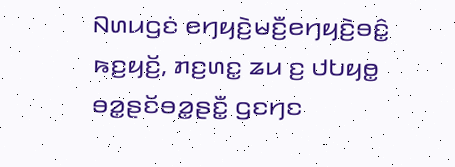ꤡꤛꤣꤞꤢꤦ ꤕꤚꤟꤢꤧ꤬ꤗꤢꤪ꤬ꤕꤚꤟꤢꤧ꤬ꤋꤢꤨ꤭ ꤒꤢ꤬ꤟꤢꤩ꤬, ꤊꤢ꤬ꤛꤢ꤭ ꤘꤣ ꤢ꤬ ꤓꤝꤟꤥ꤭ ꤋꤤ꤭ꤔꤢꤩꤋꤤ꤭ꤔꤢꤪ꤭ ꤞꤢꤚꤢ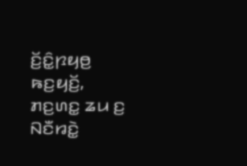ꤢꤩ꤬ꤢꤨ꤭ꤐꤟꤥ꤬ ꤒꤢ꤬ꤟꤢꤩ꤬, ꤊꤢ꤬ꤛꤢ꤭ ꤘꤣ ꤢ꤬ ꤡꤢꤪꤙꤢꤧ꤭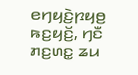ꤕꤚꤟꤢꤧ꤬ꤐꤟꤥ꤬ ꤒꤢ꤬ꤟꤢꤩ꤬, ꤚꤢꤪ ꤊꤢ꤬ꤛꤢ꤭ ꤘꤣ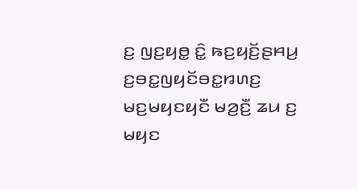ꤢ꤬ ꤜꤢ꤬ꤟꤥ꤭ ꤢꤨ꤭ ꤒꤢ꤬ꤟꤢꤩ꤬ꤔꤌꤣ꤬ ꤢ꤬ꤋꤢ꤭ꤜꤟꤢꤩꤋꤢ꤭ꤙꤛꤢ꤬ ꤗꤢ꤬ꤗꤟꤢꤟꤢꤪ ꤗꤤ꤬ꤢꤪ꤬ ꤘꤣ ꤢ꤬ ꤗꤟꤢ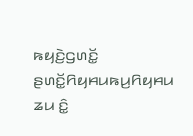ꤒꤟꤢꤧ꤬ꤞꤛꤢꤩ꤭ ꤔꤛꤢꤩ꤭ꤖꤟꤌꤣꤒꤣ꤬ꤖꤟꤌꤣ ꤘꤣ ꤢꤨ꤭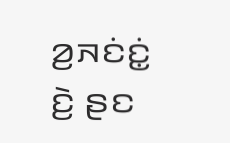ꤤ꤬ꤏꤢꤦꤢꤦ꤭ ꤢꤧ꤬ ꤔꤢ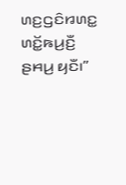ꤛꤢ꤬ꤞꤢꤨꤙꤛꤢ꤭ ꤛꤢꤩ꤭ꤒꤣ꤬ꤢꤪ꤬ ꤔꤌꤣ꤬ ꤟꤢꤪ꤯”